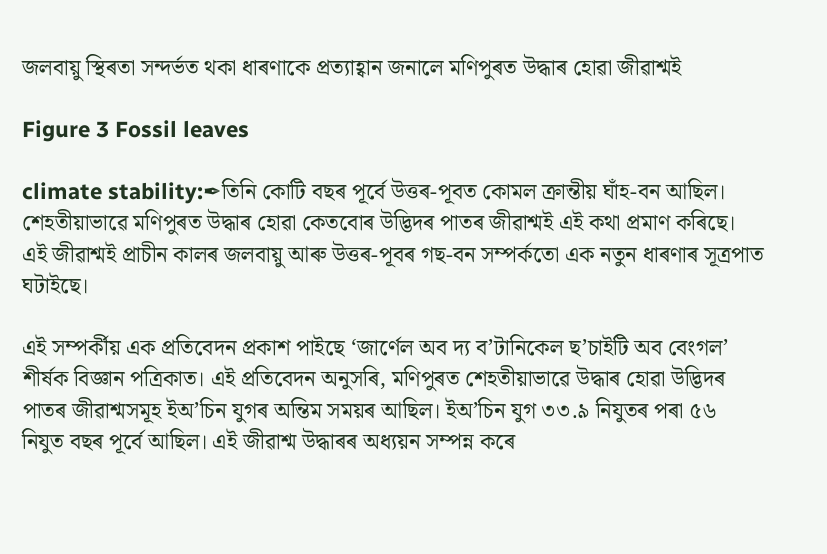জলবায়ু স্থিৰতা সন্দৰ্ভত থকা ধাৰণাকে প্রত্যাহ্বান জনালে মণিপুৰত উদ্ধাৰ হোৱা জীৱাশ্মই

Figure 3 Fossil leaves

climate stability:✒তিনি কোটি বছৰ পূৰ্বে উত্তৰ-পূবত কোমল ক্রান্তীয় ঘাঁহ-বন আছিল। শেহতীয়াভাৱে মণিপুৰত উদ্ধাৰ হোৱা কেতবোৰ উদ্ভিদৰ পাতৰ জীৱাশ্মই এই কথা প্ৰমাণ কৰিছে। এই জীৱাশ্মই প্রাচীন কালৰ জলবায়ু আৰু উত্তৰ-পূবৰ গছ-বন সম্পর্কতো এক নতুন ধাৰণাৰ সূত্রপাত ঘটাইছে।

এই সম্পর্কীয় এক প্রতিবেদন প্রকাশ পাইছে ‘জার্ণেল অব দ্য ব’টানিকেল ছ’চাইটি অব বেংগল’ শীর্ষক বিজ্ঞান পত্রিকাত। এই প্রতিবেদন অনুসৰি, মণিপুৰত শেহতীয়াভাৱে উদ্ধাৰ হোৱা উদ্ভিদৰ পাতৰ জীৱাশ্মসমূহ ইঅ’চিন যুগৰ অন্তিম সময়ৰ আছিল। ইঅ’চিন যুগ ৩৩.৯ নিযুতৰ পৰা ৫৬ নিযুত বছৰ পূর্বে আছিল। এই জীৱাশ্ম উদ্ধাৰৰ অধ্যয়ন সম্পন্ন কৰে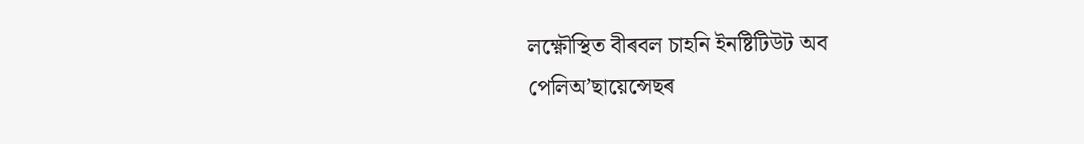লক্ষ্ণৌস্থিত বীৰবল চাহনি ইনষ্টিটিউট অব পেলিঅ’ছায়েন্সেছৰ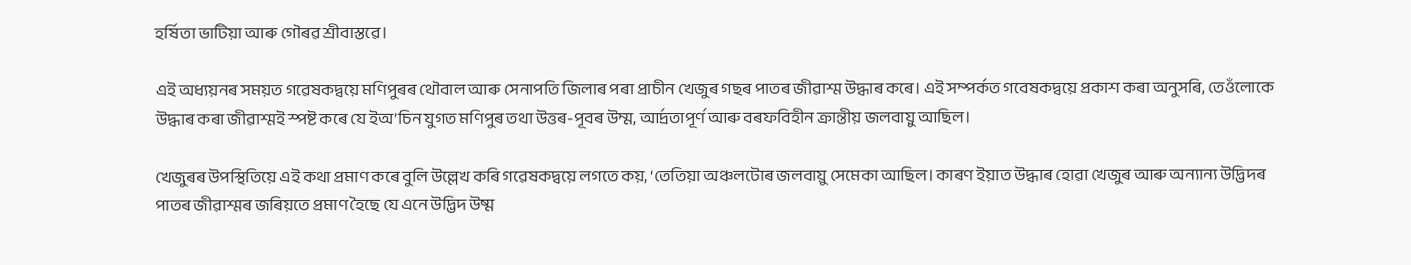হৰ্ষিতা ভাটিয়া আৰু গৌৰৱ শ্রীবাস্তৱে।

এই অধ্যয়নৰ সময়ত গৱেষকদ্বয়ে মণিপুৰৰ থৌবাল আৰু সেনাপতি জিলাৰ পৰা প্ৰাচীন খেজুৰ গছৰ পাতৰ জীৱাশ্ম উদ্ধাৰ কৰে। এই সম্পর্কত গবেষকদ্বয়ে প্রকাশ কৰা অনুসৰি, তেওঁলোকে উদ্ধাৰ কৰা জীৱাশ্মই স্পষ্ট কৰে যে ইঅ’চিন যুগত মণিপুৰ তথা উত্তৰ-পূবৰ উম্ম, আর্দ্রতাপূর্ণ আৰু বৰফবিহীন ক্রান্তীয় জলবায়ু আছিল।

খেজুৰৰ উপস্থিতিয়ে এই কথা প্ৰমাণ কৰে বুলি উল্লেখ কৰি গৱেষকদ্বয়ে লগতে কয়, ‘তেতিয়া অঞ্চলটোৰ জলবায়ু সেমেকা আছিল। কাৰণ ইয়াত উদ্ধাৰ হোৱা খেজুৰ আৰু অন্যান্য উদ্ভিদৰ পাতৰ জীৱাশ্মৰ জৰিয়তে প্রমাণ হৈছে যে এনে উদ্ভিদ উষ্ম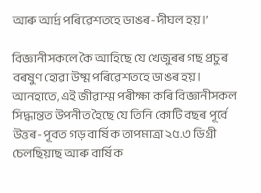আৰু আৰ্দ্ৰ পৰিৱেশতহে ডাঙৰ-দীঘল হয়।’

বিজ্ঞানীসকলে কৈ আহিছে যে খেজুৰৰ গছ প্ৰচুৰ বৰষুণ হোৱা উষ্ম পৰিৱেশতহে ডাঙৰ হয়। আনহাতে, এই জীৱাশ্ম পৰীক্ষা কৰি বিজ্ঞানীসকল সিদ্ধান্তত উপনীত হৈছে যে তিনি কোটি বছৰ পূৰ্বে উত্তৰ-পূবত গড় বার্ষিক তাপমাত্রা ২৫.৩ ডিগ্রী চেলছিয়াছ আৰু বার্ষিক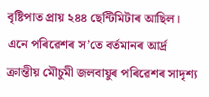বৃষ্টিপাত প্রায় ২৪৪ ছেন্টিমিটাৰ আছিল। এনে পৰিৱেশৰ স’তে বৰ্তমানৰ আৰ্দ্ৰ ক্রান্তীয় মৌচুমী জলবায়ুৰ পৰিৱেশৰ সাদৃশ্য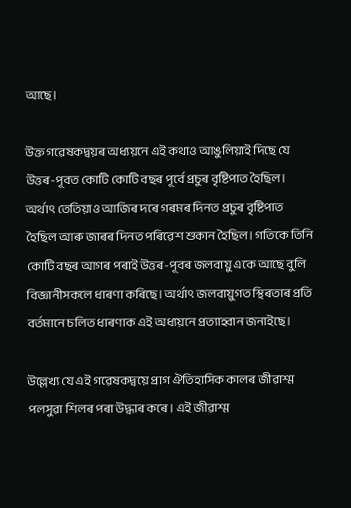আছে।

উক্ত গৱেষকদ্বয়ৰ অধ্যয়নে এই কথাও আঙুলিয়াই দিছে যে উত্তৰ-পূবত কোটি কোটি বছৰ পূৰ্বে প্ৰচুৰ বৃষ্টিপাত হৈছিল। অর্থাৎ তেতিয়াও আজিৰ দৰে গৰমৰ দিনত প্ৰচুৰ বৃষ্টিপাত হৈছিল আৰু জাৰৰ দিনত পৰিৱেশ শুকান হৈছিল। গতিকে তিনি কোটি বছৰ আগৰ পৰাই উত্তৰ-পূবৰ জলবায়ু একে আছে বুলি বিজ্ঞানীসকলে ধাৰণা কৰিছে। অর্থাৎ জলবায়ুগত স্থিৰতাৰ প্ৰতি বর্তমানে চলিত ধাৰণাক এই অধ্যয়নে প্রত্যাহ্বান জনাইছে।

উল্লেখ্য যে এই গৱেষকদ্বয়ে প্রাগ ঐতিহাসিক কালৰ জীৱাশ্ম পলসুৱা শিলৰ পৰা উদ্ধাৰ কৰে। এই জীৱাশ্ম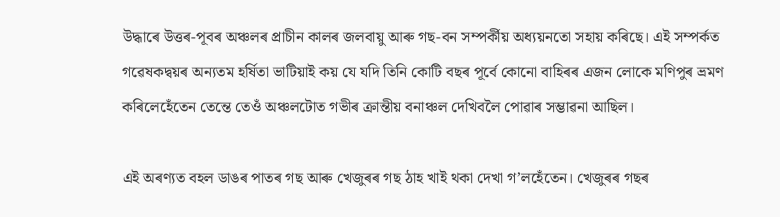উদ্ধাৰে উত্তৰ-পূবৰ অঞ্চলৰ প্ৰাচীন কালৰ জলবায়ু আৰু গছ-বন সম্পর্কীয় অধ্যয়নতো সহায় কৰিছে। এই সম্পর্কত গৱেষকদ্বয়ৰ অন্যতম হর্ষিতা ভাটিয়াই কয় যে যদি তিনি কোটি বছৰ পূৰ্বে কোনো বাহিৰৰ এজন লোকে মণিপুৰ ভ্ৰমণ কৰিলেহেঁতেন তেন্তে তেওঁ অঞ্চলটোত গভীৰ ক্রান্তীয় বনাঞ্চল দেখিবলৈ পোৱাৰ সম্ভাৱনা আছিল।

এই অৰণ্যত বহল ডাঙৰ পাতৰ গছ আৰু খেজুৰৰ গছ ঠাহ খাই থকা দেখা গ’লহেঁতেন। খেজুৰৰ গছৰ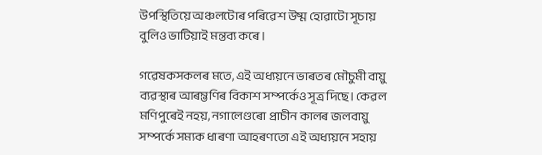উপস্থিতিয়ে অঞ্চলটোৰ পৰিৱেশ উষ্ম হোৱাটো সূচায় বুলিও ভাটিয়াই মন্তব্য কৰে।

গৱেষকসকলৰ মতে, এই অধ্যয়নে ভাৰতৰ মৌচুমী বায়ু ব্যৱস্থাৰ আৰম্ভণিৰ বিকাশ সম্পর্কেও সূত্র দিছে। কেৱল মণিপুৰেই নহয়, নগালেণ্ডৰো প্ৰাচীন কালৰ জলবায়ু সম্পৰ্কে সম্যক ধাৰণা আহৰণতো এই অধ্যয়নে সহায়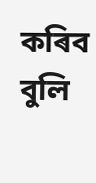কৰিব বুলি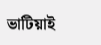ভাটিয়াই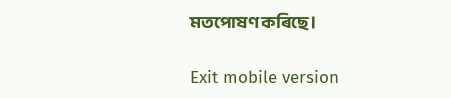মতপোষণ কৰিছে।

Exit mobile version